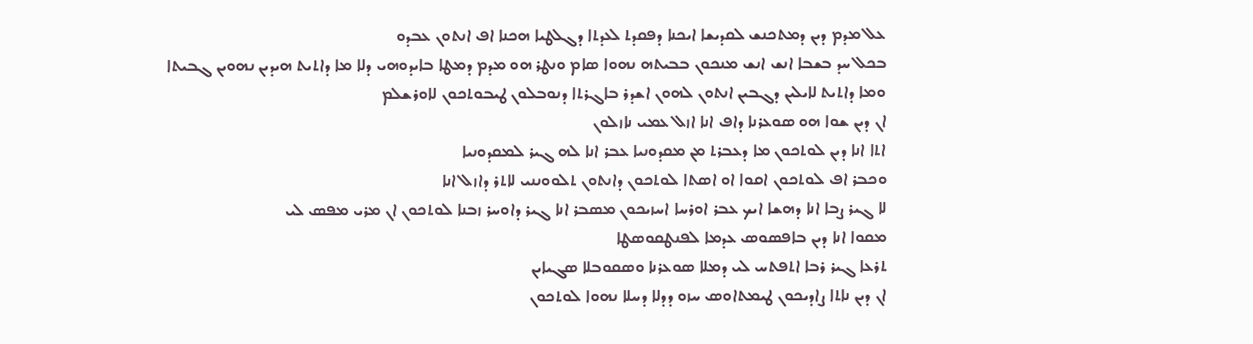ܥܠ ܡܕܡ ܕܝܢ ܕܡܬܟܢܫ ܠܩܕܝܫܐ ܐܝܟܢܐ ܕܦܩܕܬ ܠܥܕܬܐ ܕܓܠܛܝܐ ܗܟܢܐ ܐܦ ܐܢܬܘܢ ܥܒܕܘ
ܒܟܠ ܚܕ ܒܫܒܐ ܐܢܫ ܐܢܫ ܡܢܟܘܢ ܒܒܝܬܗ ܢܗܘܐ ܣܐܡ ܘܢܛܪ ܗܘ ܡܕܡ ܕܡܛܐ ܒܐܝܕܘܗܝ ܕܠܐ ܡܐ ܕܐܬܝܬ ܗܝܕܝܢ ܢܗܘܝܢ ܓܒܝܬܐ
ܘܡܐ ܕܐܬܝܬ ܠܐܝܠܝܢ ܕܓܒܝܢ ܐܢܬܘܢ ܠܗܘܢ ܐܫܕܪ ܒܐܓܪܬܐ ܕܢܘܒܠܘܢ ܛܝܒܘܬܟܘܢ ܠܐܘܪܫܠܡ
ܐܢ ܕܝܢ ܫܘܐ ܗܘ ܣܘܥܪܢܐ ܕܐܦ ܐܢܐ ܐܙܠ ܥܡܝ ܢܐܙܠܘܢ
ܐܬܐ ܐܢܐ ܕܝܢ ܠܘܬܟܘܢ ܡܐ ܕܥܒܪܬ ܡܢ ܡܩܕܘܢܝܐ ܥܒܪ ܐܢܐ ܠܗ ܓܝܪ ܠܡܩܕܘܢܝܐ
ܘܟܒܪ ܐܦ ܠܘܬܟܘܢ ܐܩܘܐ ܐܘ ܐܣܬܐ ܠܘܬܟܘܢ ܕܐܢܬܘܢ ܬܠܘܘܢܢܝ ܠܐܬܪ ܕܐܙܠ ܐܢܐ
ܠܐ ܓܝܪ ܨܒܐ ܐܢܐ ܕܗܫܐ ܐܝܟ ܥܒܪ ܐܘܪܚܐ ܐܚܙܝܟܘܢ ܡܣܒܪ ܐܢܐ ܓܝܪ ܕܐܘܚܪ ܙܒܢܐ ܠܘܬܟܘܢ ܐܢ ܡܪܝ ܡܦܣ ܠܝ
ܡܩܘܐ ܐܢܐ ܕܝܢ ܒܐܦܣܘܣ ܥܕܡܐ ܠܦܢܛܩܘܣܛܐ
ܬܪܥܐ ܓܝܪ ܪܒܐ ܐܬܦܬܚ ܠܝ ܕܡܠܐ ܣܘܥܪܢܐ ܘܣܩܘܒܠܐ ܣܓܝܐܝܢ
ܐܢ ܕܝܢ ܢܐܬܐ ܨܐܕܝܟܘܢ ܛܝܡܬܐܘܣ ܚܙܘ ܕܕܠܐ ܕܚܠܐ ܢܗܘܐ ܠܘܬܟܘܢ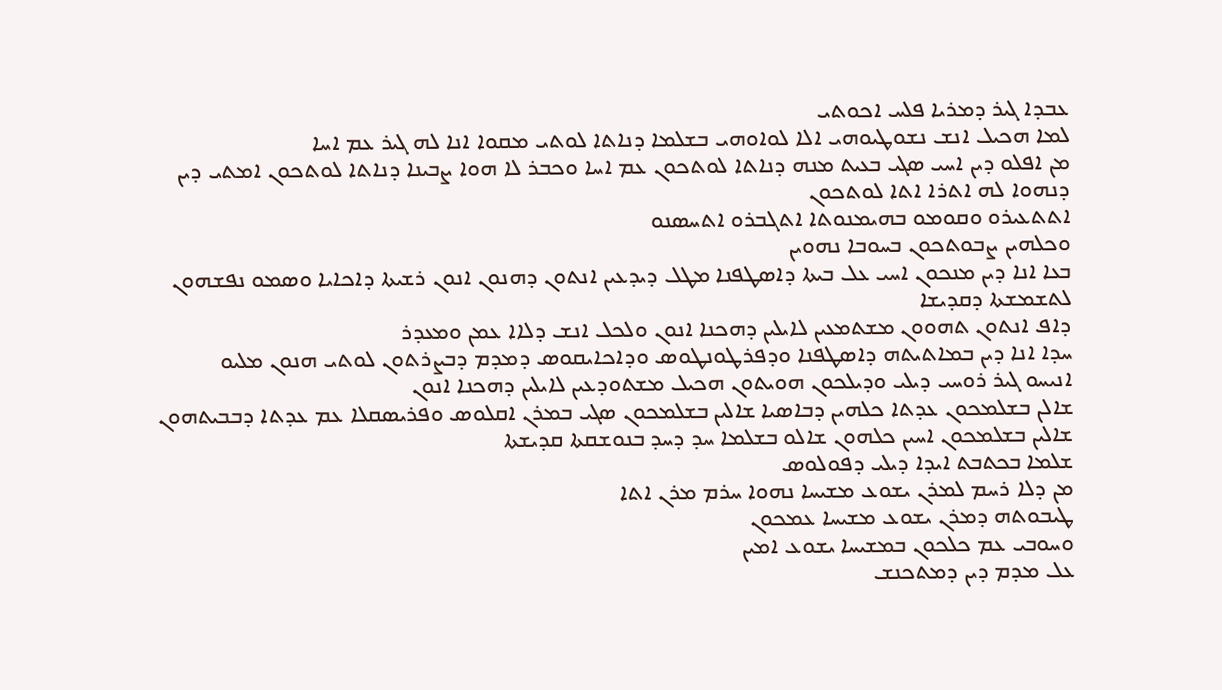ܥܒܕܐ ܓܝܪ ܕܡܪܝܐ ܦܠܚ ܐܟܘܬܝ
ܠܡܐ ܗܟܝܠ ܐܢܫ ܢܫܘܛܝܘܗܝ ܐܠܐ ܠܘܐܘܗܝ ܒܫܠܡܐ ܕܢܐܬܐ ܠܘܬܝ ܡܩܘܐ ܐܢܐ ܠܗ ܓܝܪ ܥܡ ܐܚܐ
ܡܢ ܐܦܠܘ ܕܝܢ ܐܚܝ ܣܓܝ ܒܥܝܬ ܡܢܗ ܕܢܐܬܐ ܠܘܬܟܘܢ ܥܡ ܐܚܐ ܘܟܒܪ ܠܐ ܗܘܐ ܨܒܝܢܐ ܕܢܐܬܐ ܠܘܬܟܘܢ ܐܡܬܝ ܕܝܢ ܕܢܗܘܐ ܠܗ ܐܬܪܐ ܐܬܐ ܠܘܬܟܘܢ
ܐܬܬܥܝܪܘ ܘܩܘܡܘ ܒܗܝܡܢܘܬܐ ܐܬܓܒܪܘ ܐܬܚܣܢܘ
ܘܟܠܗܝܢ ܨܒܘܬܟܘܢ ܒܚܘܒܐ ܢܗܘܝܢ
ܒܥܐ ܐܢܐ ܕܝܢ ܡܢܟܘܢ ܐܚܝ ܥܠ ܒܝܬܐ ܕܐܣܛܦܢܐ ܡܛܠ ܕܝܕܥܝܢ ܐܢܬܘܢ ܕܗܢܘܢ ܐܢܘܢ ܪܫܝܬܐ ܕܐܟܐܝܐ ܘܣܡܘ ܢܦܫܗܘܢ ܠܬܫܡܫܬܐ ܕܩܕܝܫܐ
ܕܐܦ ܐܢܬܘܢ ܬܗܘܘܢ ܡܫܬܡܥܝܢ ܠܐܝܠܝܢ ܕܗܟܢܐ ܐܢܘܢ ܘܠܟܠ ܐܢܫ ܕܠܐܐ ܥܡܢ ܘܡܥܕܪ
ܚܕܐ ܐܢܐ ܕܝܢ ܒܡܐܬܝܬܗ ܕܐܣܛܦܢܐ ܘܕܦܪܛܘܢܛܘܣ ܘܕܐܟܐܝܩܘܣ ܕܡܕܡ ܕܒܨܪܬܘܢ ܠܘܬܝ ܗܢܘܢ ܡܠܝܘ
ܐܢܝܚܘ ܓܝܪ ܪܘܚܝ ܕܝܠܝ ܘܕܝܠܟܘܢ ܗܘܝܬܘܢ ܗܟܝܠ ܡܫܬܘܕܥܝܢ ܠܐܝܠܝܢ ܕܗܟܢܐ ܐܢܘܢ
ܫܐܠܢ ܒܫܠܡܟܘܢ ܥܕܬܐ ܟܠܗܝܢ ܕܒܐܣܝܐ ܫܐܠܝܢ ܒܫܠܡܟܘܢ ܣܓܝ ܒܡܪܢ ܐܩܠܘܣ ܘܦܪܝܣܩܠܐ ܥܡ ܥܕܬܐ ܕܒܒܝܬܗܘܢ
ܫܐܠܝܢ ܒܫܠܡܟܘܢ ܐܚܝܢ ܟܠܗܘܢ ܫܐܠܘ ܒܫܠܡܐ ܚܕ ܕܚܕ ܒܢܘܫܩܬܐ ܩܕܝܫܬܐ
ܫܠܡܐ ܒܟܬܒܬ ܐܝܕܐ ܕܝܠܝ ܕܦܘܠܘܣ
ܡܢ ܕܠܐ ܪܚܡ ܠܡܪܢ ܝܫܘܥ ܡܫܝܚܐ ܢܗܘܐ ܚܪܡ ܡܪܢ ܐܬܐ
ܛܝܒܘܬܗ ܕܡܪܢ ܝܫܘܥ ܡܫܝܚܐ ܥܡܟܘܢ
ܘܚܘܒܝ ܥܡ ܟܠܟܘܢ ܒܡܫܝܚܐ ܝܫܘܥ ܐܡܝܢ
ܥܠ ܡܕܡ ܕܝܢ ܕܡܬܟܢܫ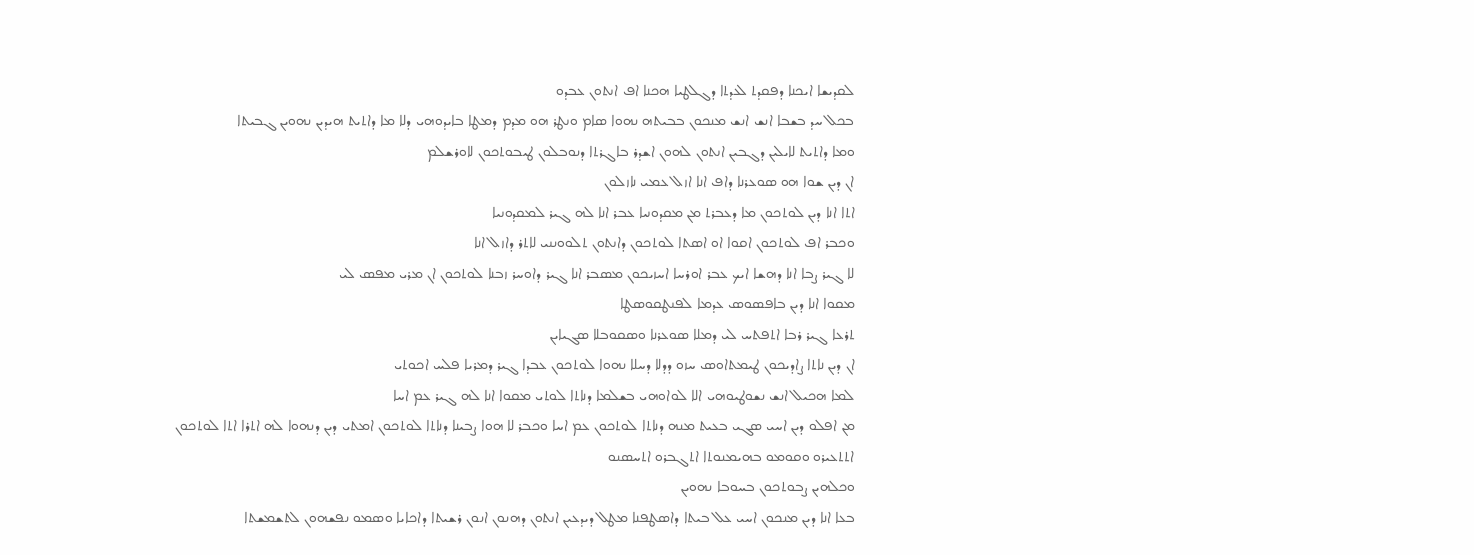ܠܩܕܝܫܐ ܐܝܟܢܐ ܕܦܩܕܬ ܠܥܕܬܐ ܕܓܠܛܝܐ ܗܟܢܐ ܐܦ ܐܢܬܘܢ ܥܒܕܘ
ܒܟܠ ܚܕ ܒܫܒܐ ܐܢܫ ܐܢܫ ܡܢܟܘܢ ܒܒܝܬܗ ܢܗܘܐ ܣܐܡ ܘܢܛܪ ܗܘ ܡܕܡ ܕܡܛܐ ܒܐܝܕܘܗܝ ܕܠܐ ܡܐ ܕܐܬܝܬ ܗܝܕܝܢ ܢܗܘܝܢ ܓܒܝܬܐ
ܘܡܐ ܕܐܬܝܬ ܠܐܝܠܝܢ ܕܓܒܝܢ ܐܢܬܘܢ ܠܗܘܢ ܐܫܕܪ ܒܐܓܪܬܐ ܕܢܘܒܠܘܢ ܛܝܒܘܬܟܘܢ ܠܐܘܪܫܠܡ
ܐܢ ܕܝܢ ܫܘܐ ܗܘ ܣܘܥܪܢܐ ܕܐܦ ܐܢܐ ܐܙܠ ܥܡܝ ܢܐܙܠܘܢ
ܐܬܐ ܐܢܐ ܕܝܢ ܠܘܬܟܘܢ ܡܐ ܕܥܒܪܬ ܡܢ ܡܩܕܘܢܝܐ ܥܒܪ ܐܢܐ ܠܗ ܓܝܪ ܠܡܩܕܘܢܝܐ
ܘܟܒܪ ܐܦ ܠܘܬܟܘܢ ܐܩܘܐ ܐܘ ܐܣܬܐ ܠܘܬܟܘܢ ܕܐܢܬܘܢ ܬܠܘܘܢܢܝ ܠܐܬܪ ܕܐܙܠ ܐܢܐ
ܠܐ ܓܝܪ ܨܒܐ ܐܢܐ ܕܗܫܐ ܐܝܟ ܥܒܪ ܐܘܪܚܐ ܐܚܙܝܟܘܢ ܡܣܒܪ ܐܢܐ ܓܝܪ ܕܐܘܚܪ ܙܒܢܐ ܠܘܬܟܘܢ ܐܢ ܡܪܝ ܡܦܣ ܠܝ
ܡܩܘܐ ܐܢܐ ܕܝܢ ܒܐܦܣܘܣ ܥܕܡܐ ܠܦܢܛܩܘܣܛܐ
ܬܪܥܐ ܓܝܪ ܪܒܐ ܐܬܦܬܚ ܠܝ ܕܡܠܐ ܣܘܥܪܢܐ ܘܣܩܘܒܠܐ ܣܓܝܐܝܢ
ܐܢ ܕܝܢ ܢܐܬܐ ܨܐܕܝܟܘܢ ܛܝܡܬܐܘܣ ܚܙܘ ܕܕܠܐ ܕܚܠܐ ܢܗܘܐ ܠܘܬܟܘܢ ܥܒܕܐ ܓܝܪ ܕܡܪܝܐ ܦܠܚ ܐܟܘܬܝ
ܠܡܐ ܗܟܝܠ ܐܢܫ ܢܫܘܛܝܘܗܝ ܐܠܐ ܠܘܐܘܗܝ ܒܫܠܡܐ ܕܢܐܬܐ ܠܘܬܝ ܡܩܘܐ ܐܢܐ ܠܗ ܓܝܪ ܥܡ ܐܚܐ
ܡܢ ܐܦܠܘ ܕܝܢ ܐܚܝ ܣܓܝ ܒܥܝܬ ܡܢܗ ܕܢܐܬܐ ܠܘܬܟܘܢ ܥܡ ܐܚܐ ܘܟܒܪ ܠܐ ܗܘܐ ܨܒܝܢܐ ܕܢܐܬܐ ܠܘܬܟܘܢ ܐܡܬܝ ܕܝܢ ܕܢܗܘܐ ܠܗ ܐܬܪܐ ܐܬܐ ܠܘܬܟܘܢ
ܐܬܬܥܝܪܘ ܘܩܘܡܘ ܒܗܝܡܢܘܬܐ ܐܬܓܒܪܘ ܐܬܚܣܢܘ
ܘܟܠܗܝܢ ܨܒܘܬܟܘܢ ܒܚܘܒܐ ܢܗܘܝܢ
ܒܥܐ ܐܢܐ ܕܝܢ ܡܢܟܘܢ ܐܚܝ ܥܠ ܒܝܬܐ ܕܐܣܛܦܢܐ ܡܛܠ ܕܝܕܥܝܢ ܐܢܬܘܢ ܕܗܢܘܢ ܐܢܘܢ ܪܫܝܬܐ ܕܐܟܐܝܐ ܘܣܡܘ ܢܦܫܗܘܢ ܠܬܫܡܫܬܐ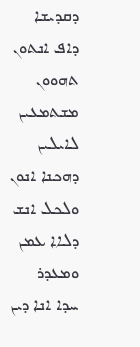ܕܩܕܝܫܐ
ܕܐܦ ܐܢܬܘܢ ܬܗܘܘܢ ܡܫܬܡܥܝܢ ܠܐܝܠܝܢ ܕܗܟܢܐ ܐܢܘܢ ܘܠܟܠ ܐܢܫ ܕܠܐܐ ܥܡܢ ܘܡܥܕܪ
ܚܕܐ ܐܢܐ ܕܝܢ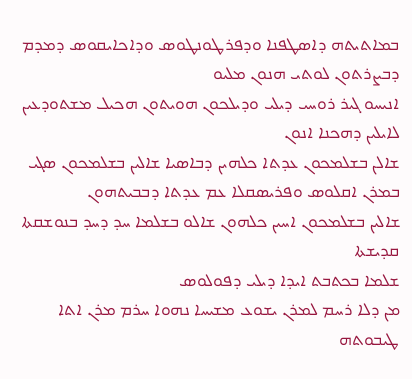ܒܡܐܬܝܬܗ ܕܐܣܛܦܢܐ ܘܕܦܪܛܘܢܛܘܣ ܘܕܐܟܐܝܩܘܣ ܕܡܕܡ ܕܒܨܪܬܘܢ ܠܘܬܝ ܗܢܘܢ ܡܠܝܘ
ܐܢܝܚܘ ܓܝܪ ܪܘܚܝ ܕܝܠܝ ܘܕܝܠܟܘܢ ܗܘܝܬܘܢ ܗܟܝܠ ܡܫܬܘܕܥܝܢ ܠܐܝܠܝܢ ܕܗܟܢܐ ܐܢܘܢ
ܫܐܠܢ ܒܫܠܡܟܘܢ ܥܕܬܐ ܟܠܗܝܢ ܕܒܐܣܝܐ ܫܐܠܝܢ ܒܫܠܡܟܘܢ ܣܓܝ ܒܡܪܢ ܐܩܠܘܣ ܘܦܪܝܣܩܠܐ ܥܡ ܥܕܬܐ ܕܒܒܝܬܗܘܢ
ܫܐܠܝܢ ܒܫܠܡܟܘܢ ܐܚܝܢ ܟܠܗܘܢ ܫܐܠܘ ܒܫܠܡܐ ܚܕ ܕܚܕ ܒܢܘܫܩܬܐ ܩܕܝܫܬܐ
ܫܠܡܐ ܒܟܬܒܬ ܐܝܕܐ ܕܝܠܝ ܕܦܘܠܘܣ
ܡܢ ܕܠܐ ܪܚܡ ܠܡܪܢ ܝܫܘܥ ܡܫܝܚܐ ܢܗܘܐ ܚܪܡ ܡܪܢ ܐܬܐ
ܛܝܒܘܬܗ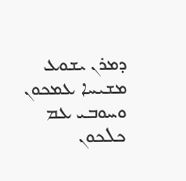ܕܡܪܢ ܝܫܘܥ ܡܫܝܚܐ ܥܡܟܘܢ
ܘܚܘܒܝ ܥܡ ܟܠܟܘܢ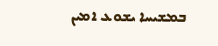ܒܡܫܝܚܐ ܝܫܘܥ ܐܡܝܢ